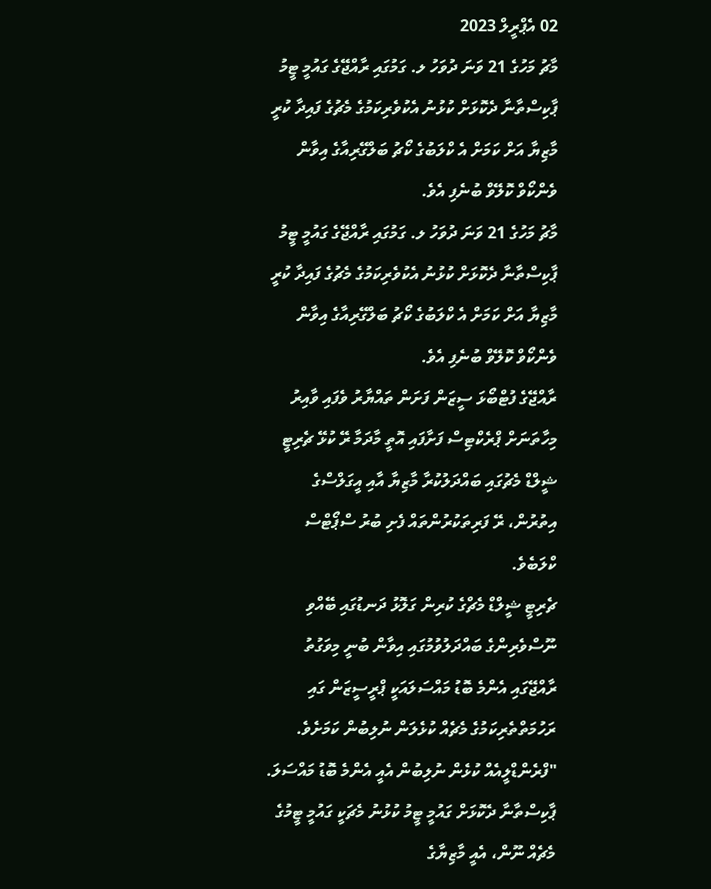02 އެޕްރީލް 2023
މާޗު މަހުގެ 21 ވަނަ ދުވަހު ލ. ގަމުގައި ރާއްޖޭގެ ގައުމީ ޓީމު ޕާކިސްތާނާ ދެކޮޅަށް ކުޅުނު އެކުވެރިކަމުގެ މެޗުގެ ފައިދާ ކުރީ މާޒިޔާ އަށް ކަމަށް އެ ކްލަބުގެ ކޯޗު ބަލްގޭރިއާގެ އިވާން ވެންކޯވް ކޮލޭވް ބުނެފި އެވެ.
މާޗު މަހުގެ 21 ވަނަ ދުވަހު ލ. ގަމުގައި ރާއްޖޭގެ ގައުމީ ޓީމު ޕާކިސްތާނާ ދެކޮޅަށް ކުޅުނު އެކުވެރިކަމުގެ މެޗުގެ ފައިދާ ކުރީ މާޒިޔާ އަށް ކަމަށް އެ ކްލަބުގެ ކޯޗު ބަލްގޭރިއާގެ އިވާން ވެންކޯވް ކޮލޭވް ބުނެފި އެވެ.
ރާއްޖޭގެ ފުޓްބޯޅަ ސީޒަން ފަށަން ތައްޔާރު ވެފައި ވާއިރު މިހާތަނަށް ޕްރެކްޓިސް ފަށާފައި އޮތީ މާދަމާ ރޭ ކުޅޭ ޗެރިޓީ ޝީލްޑް މެޗުގައި ބައްދަލުކުރާ މާޒިޔާ އާއި އީގަލްސްގެ އިތުރުން، ރޭ ފަރިތަކުރުންތައް ފެށި ބުރު ސްޕޯޓްސް ކްލަބެވެ.
ޗެރިޓީ ޝީލްޑް މެޗްގެ ކުރިން ގަލޮޅު ދަނޑުގައި ބޭއްވި ނޫސްވެރިންގެ ބައްދަލުވުމުގައި އިވާން ބުނީ މިވަގުތު ރާއްޖޭގައި އެންމެ ބޮޑު މައްސަލައަކީ ޕްރީސީޒަން ގައި ރަހުމަތްތެރިކަމުގެ މެޗެއް ކުޅެލަން ނުލިބުން ކަމަށެވެ.
"ފްރެންޑްލީއެއް ކުޅެން ނުލިބުން އެއީ އެންމެ ބޮޑު މައްސަލަ. ޕާކިސްތާނާ ދެކޮޅަށް ގައުމީ ޓީމު ކުޅުނު މެޗަކީ ގައުމީ ޓީމުގެ މެޗެއް ނޫން، އެއީ މާޒިޔާގެ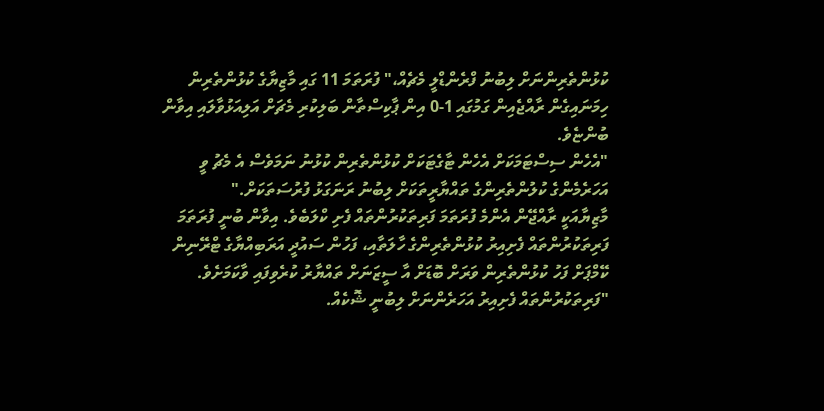ކުޅުންތެރިންނަށް ލިބުނު ފްރެންޑްލީ މެޗެއް،" ފުރަތަމަ 11 ގައި މާޒިޔާގެ ކުޅުންތެރިން ހިމަނައިގެން ރާއްޖެއިން ގަމުގައި 1-0 އިން ޕާކިސްތާން ބަލިކުރި މެޗަށް އަލިއަޅުވާލައި އިވާން ބުންޏެވެ.
"އެހެން ސިސްޓަމަކަށް އެހެން ޓާގެޓަކަށް ކުޅުންތެރިން ކުޅުނު ނަމަވެސް އެ މެޗު ވީ އަހަރެމެންގެ ކުލުންތެރިންގެ ތައްޔާރީތަކަށް ލިބުނު ރަނަގަޅު ފުރުސަތަކަށް."
މާޒިޔާއަކީ ރާއްޖޭން އެންމެ ފުރަތަމަ ފަރިތަކުރުންތައް ފެށި ކްލަބެވެ. އިވާން ބުނީ ފުރަތަމަ ފަރިތަކުރުންތައް ފެށިއިރު ކުޅުންތެރިންގެ ހާލަތާއި، ފަހުން ސައުދީ އަރަބިއްޔާގެ ޓްރޭނިން ކޭމްޕަށް ފަހު ކުޅުންތެރިން ވަރަށް ބޮޑަށް އާ ސީޒަނަށް ތައްޔާރު ކުރެވިފައި ވާކަމަށެވެ.
"ފަރިތަކުރުންތައް ފެށިއިރު އަހަރެންނަށް ލިބުނީ ޝޮކެއް.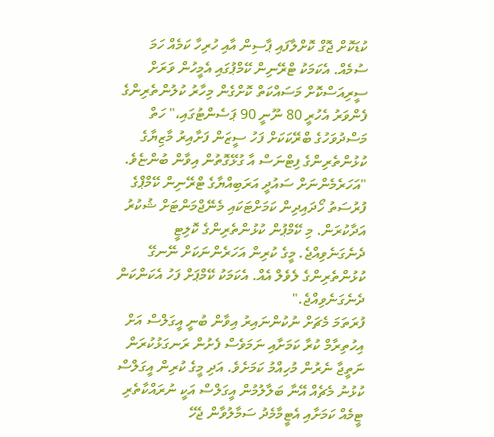ކުޑަކޮށް ޖޮގް ކޮށްލާފައި ޕާސިން އާއި ހުރިހާ ކަމެއް ހަމަ ސުމެއް. އެކަމަކު ޓްރޭނިން ކޭމްޕުގައި އެމީހުން ވަރަށް ސީރިއަސްކޮށް މަސައްކަތް ކޮށްގެން މިހާރު ކުލުންތެރިންގެ ފެންވަރު އެހުރީ 80 ނޫނީ 90 ޕަސެންޓުގައި،" ހަތް މަސްދުވަހުގެ ބްރޭކަކަށް ފަހު ސީޒަން ފަށާއިރު މާޒިޔާގެ ކުޅުންތެރިންގެ ފިޓްނަސް އާ ގުޅޭގޮތުން އިވާން ބުންޏެވެ.
"އަހަރެމެންނަށް ސައުދީ އަރަބިއްޔާގެ ޓްރޭނިން ކޭމްޕްގެ ފުރުސަތު ހޯދައިދިން ކަމަށްޓަކައި މެނޭޖްމަންޓަށް ޝުކުރު އަދާކުރަން. މި ކޭމްޕުން ކުޅުންތެރިންގެ ކޮލިޓީ ދެނެގަނެވިއްޖެ. މީގެ ކުރިން އަހަރެންނަކަށް ނޭނގޭ ކުޅުންތެރިންގެ ލެވެލް އެއް. އެކަމަކު ކޭމްޕަށް ފަހު އެކަންކަން ދެނެގަނެވިއްޖެ."
ފުރަތަމަ މެޗަށް ނުކުންނައިރު އިވާން ބުނީ އީގަލްސް އަށް އިހުތިރާމް ކުރާ ކަމަށާއި ނަމަވެސް ފެށުން ރަނގަޅުކުރަން ނަތީޖާ ނެރުން މުހިއްމު ކަމަށެވެ. އަދި މީގެ ކުރިން އީގަލްސް ކުޅުނު މެޗެއް އޭނާ ބަލާލުމުން އީގަލްސް އަކީ ނުރައްކާތެރި ޓީމެއް ކަމަށާއި އެޓީމާމެދު ސަމާލުވާން ޖެހޭ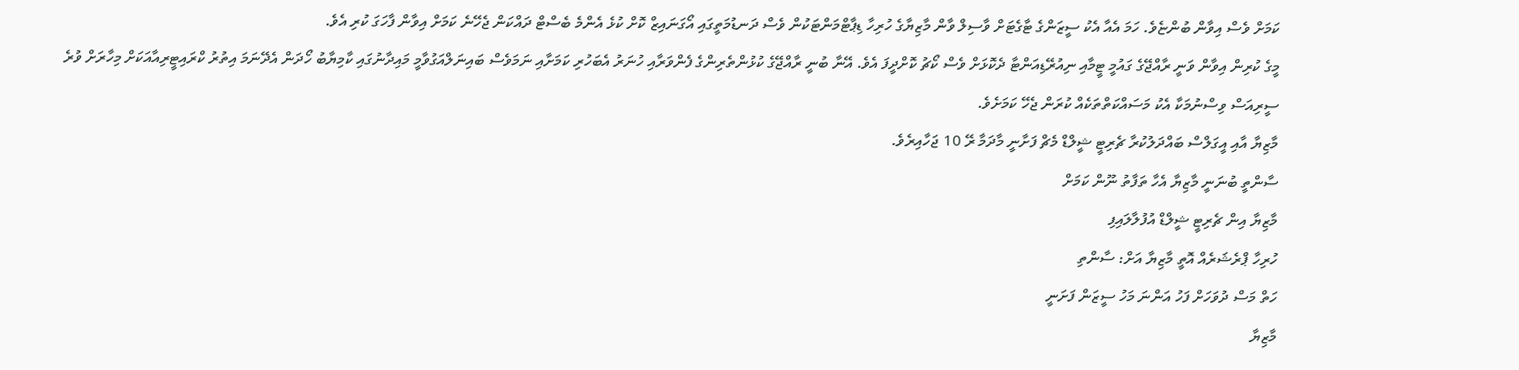ކަމަށް ވެސް އިވާން ބުންޏެވެ. ހަމަ އެއާ އެކު ސީޒަންގެ ޓާގެޓަށް ވާސިލް ވާން މާޒިޔާގެ ހުރިހާ ޑިޕާޓްމަންޓަކުން ވެސް ދަނޑުމަތީގައި އޯގަނައިޒް ކޮށް ކުޅެ އެންމެ ބެސްޓް ދައްކަން ޖެހޭނެ ކަމަށް އިވާން ފާހަގަ ކުރި އެވެ.
މީގެ ކުރިން އިވާން ވަނީ ރާއްޖޭގެ ގައުމީ ޓީމާއި ނިއުރޭޑިއަންޓާ ދެކޮޅަށް ވެސް ކޯޗު ކޮށްދީފަ އެވެ. އޭނާ ބުނީ ރާއްޖޭގެ ކުޅުންތެރިންގެ ފެންވަރާއި ހުނަރު އެބަހުރި ކަމަށާއި ނަމަވެސް ބައިނަލްއަގުވާމީ މައިދާނުގައި ކާމިޔާބު ހޯދަން އެދޭނަމަ އިތުރު ކްރައިޓީރިއާއަކަށް މިހާރަށް ވުރެ ސީރިއަސް ވިސްނުމަކާ އެކު މަސައްކަތްތަކެއް ކުރަން ޖެހޭ ކަމަށެވެ.
މާޒިޔާ އާއި އީގަލްސް ބައްދަލުކުރާ ޗެރިޓީ ޝީލްޑް މެޗް ފަށާނީ މާދަމާ ރޭ 10 ޖަހާއިރެވެ.
ސާންތީ ބުނަނީ މާޒިޔާ އެހާ ތަފާތު ނޫން ކަމަށް
މާޒިޔާ އިން ޗެރިޓީ ޝީލްޑް އުފުލާލައިފި
ހުރިހާ ޕްރެޝަރެއް އޮތީ މާޒިޔާ އަށް: ސާންތި
ހަތް މަސް ދުވަހަށް ފަހު އަންނަ މަހު ސީޒަން ފަށަނީ
މާޒިޔާ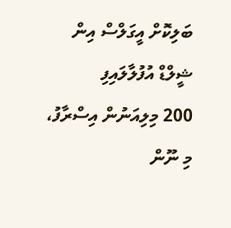ބަލިކޮށް އީގަލްސް އިން ޝީލްޑް އުފުލާލައިފި
200 މިލިއަނުން އިސްރާފު، މި ނޫން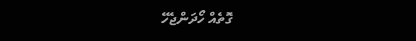ގޮތެއް ހޯދަންޖެހޭ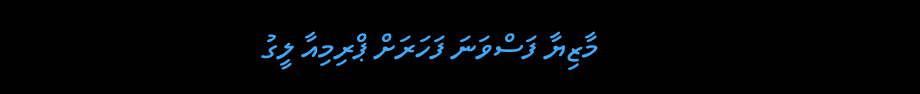މާޒިޔާ ފަސްވަނަ ފަހަރަށް ޕްރިމިއާ ލީގު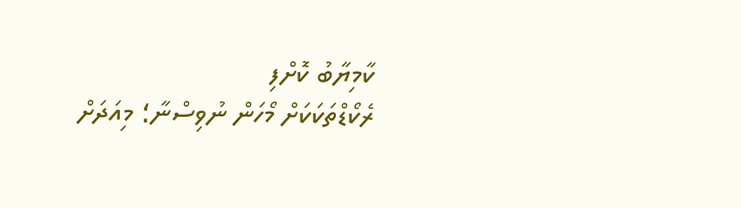ކާމިޔާބު ކޮށްފި
ރެކޯޑްތަކަކަށް މޯހަން ނުވިސްނާ؛ މިއަދަށް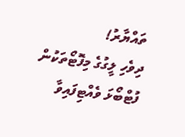ތައްޔާރު!
ދިވެހި ލީގުގެ މިފޮޓޯތަކުން ފުޓްބޯޅަ ވެއްޓިފައިވާ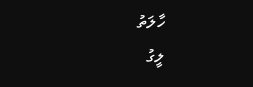ހާލަތު
ލީގު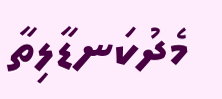މެދުކަނޑާލިތާ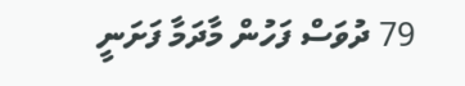79 ދުވަސް ފަހުން މާދަމާ ފަށަނީ